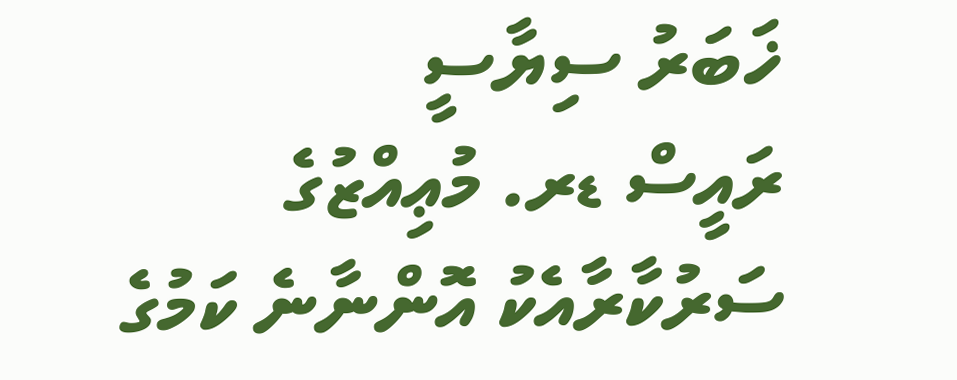ޚަބަރު ސިޔާސީ
ރައީސް ޑރ. މުޢިއްޒުގެ ސަރުކާރާއެކު އޮންނާނެ ކަމުގެ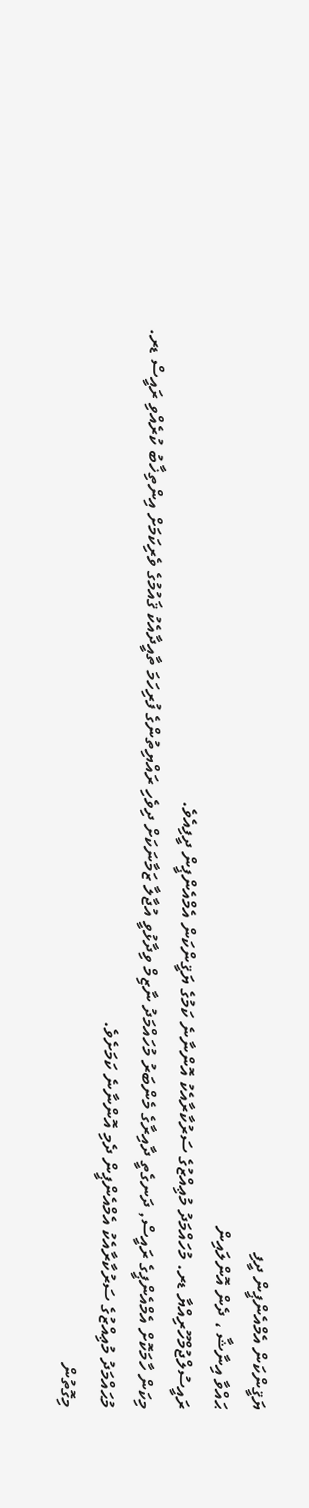ޔަޤީންކަން އެމްއެންޕީން ދީފި
ޙައްވާ އިނާޝާ ، ދެން އޮންލައިން
ރައީސުލްޖުމްހޫރިއްޔާ ޑރ. މުހައްމަދު މުޢިއްޒުގެ ސަރުކާރާއެކު އޮންނާނެ ކަމުގެ ޔަޤީންކަން އެމްއެންޕީން ދީފިއެވެ.
މިކަން ހާމަކޮށް އެމްއެންޕީގެ ރައީސް, ދަނގެތީ ދާއިރާގެ މެންބަރު މުހައްމަދު ނާޒިމް ވިދާޅުވީ އުޖާލާ ޒަމާނަކަށް ދިވެހި ރައްޔިތުންގެ ފުރިހަމަ ތާއީދާއެކު ޤައުމުގެ ވެރިކަމަށް އިންތިޚާބު ކުރެއްވި ރައީސް ޑރ. މުޙައްމަދު މުޢިއްޒުގެ ސަރުކާރާއެކު އެމްއެންޕީން ދެމި އޮންނާނެ ކަމަށެވެ.
މިގޮތުން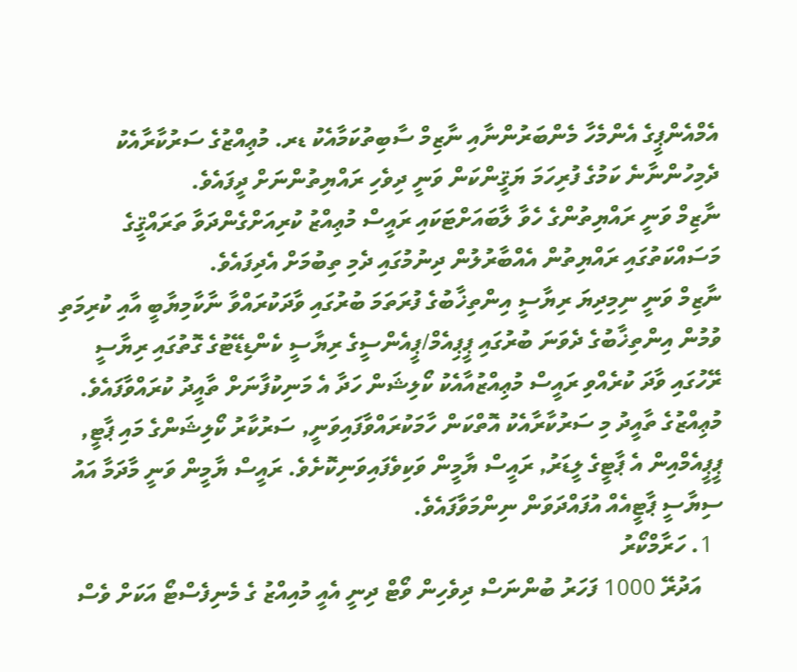އެމްއެންޕީގެ އެންމެހާ މެންބަރުންނާއި ނާޒިމް ސާބިތުކަމާއެކު ޑރ. މުޢިއްޒުގެ ސަރުކާރާއެކު ދެމިހުންނާނެ ކަމުގެ ފުރިހަމަ ޔަޤީންކަން ވަނީ ދިވެހި ރައްޔިތުންނަށް ދީފައެވެ.
ނާޒިމް ވަނީ ރައްޔިތުންގެ ހެވާ ލާބައަށްޓަކައި ރައީސް މުޢިއްޒު ކުރިއަށްގެންދަވާ ތަރައްޤީގެ މަސައްކަތުގައި ރައްޔިތުން އެއްބާރުލުން ދިނުމުގައި ދެމި ތިބުމަށް އެދިފައެވެ.
ނާޒިމް ވަނީ ނިމިދިޔަ ރިޔާސީ އިންތިޚާބުގެ ފުރަތަމަ ބުރުގައި ވާދަކުރައްވާ ނާކާމިޔާބީ އާއި ކުރިމަތި ވުމުން އިންތިޚާބުގެ ދެވަނަ ބުރުގައި ޕީޕިއެމް/ޕީއެންސީގެ ރިޔާސީ ކެންޑިޑޭޓުގެ ގޮތުގައި ރިޔާސީ ރޭހުގައި ވާދަ ކުރެއްވި ރައީސް މުޢިއްޒުއާއެކު ކޯލިޝަން ހަދާ އެ މަނިކުފާނަށް ތާއީދު ކުރައްވާފައެވެ.
މުޢިއްޒުގެ ތާއީދު މި ސަރުކާރާއެކު އޮތްކަން ހާމަކުރައްވާފައިވަނީ, ސަރުކާރު ކޯލިޝަންގެ މައި ޕާޓީ, ޕީޕީއެމްއިން އެ ޕާޓީގެ ލީޑަރު, ރައީސް ޔާމީން ވަކިވެފައިވަނިކޮށެވެ. ރައީސް ޔާމީން ވަނީ މާދަމާ އައު ސިޔާސީ ޕާޓީއެއް އުފައްދަވަން ނިންމަވާފައެވެ.
  1. ހަރާމްކޯރު
    އަދުރޭ 1000 ފަހަރު ބުންނަސް ދިވެހިން ވޯޓް ދިނީ އެއީ މުއިއްޒު ގެ މެނިފެސްޓޯ އަކަށް ވެސް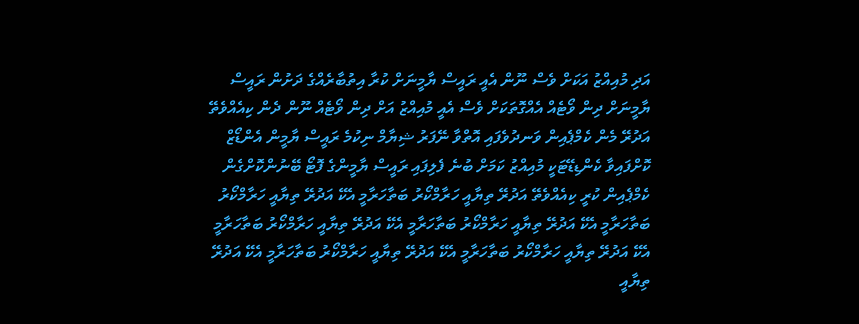އަދި މުއިއްޒު އަކަށް ވެސް ނޫން އެއީ ރައީސް ޔާމީނަށް ކުރާ އިތުބާރެއްގެ ދަށުން ރައީސް ޔާމީނަށް ދިން ވޯޓެއް އެއްގޮތަކަށް ވެސް އެއީ މުއިއްޒު އަށް ދިން ވޯޓެއް ނޫން ދެން ކިއެއްވެތޭ އަދުރޭ މެން ކެމްޕެއިން ވަނދުވެފައި އޮތްވާ ނޭފަރު ޝިޔާމް ނިކުމެ ރައީސް ޔާމީން އެންޑޯޒް ކޮށްފައިވާ ކެންޑިޑޭޓަކީ މުއިއްޒު ކަމަށް ބުނެ ފެލިފައި ރައީސް ޔާމީންގެ ފޮޓޯ ބޭނުންކޮށްގެން ކެމްޕެއިން ކުރީ ކިއެއްވެތޭ އަދުރޭ ތިޔާއީ ހަރާމްކޯރު ބަތާހަރާމީ އެކޭ އަދުރޭ ތިޔާއީ ހަރާމްކޯރު ބަތާހަރާމީ އެކޭ އަދުރޭ ތިޔާއީ ހަރާމްކޯރު ބަތާހަރާމީ އެކޭ އަދުރޭ ތިޔާއީ ހަރާމްކޯރު ބަތާހަރާމީ އެކޭ އަދުރޭ ތިޔާއީ ހަރާމްކޯރު ބަތާހަރާމީ އެކޭ އަދުރޭ ތިޔާއީ ހަރާމްކޯރު ބަތާހަރާމީ އެކޭ އަދުރޭ ތިޔާއީ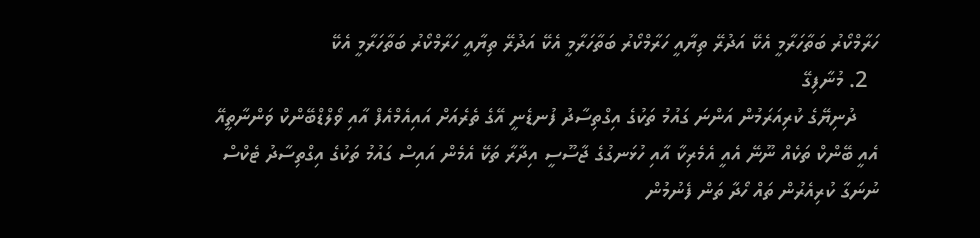ހަރާމްކޯރު ބަތާހަރާމީ އެކޭ އަދުރޭ ތިޔާއީ ހަރާމްކޯރު ބަތާހަރާމީ އެކޭ އަދުރޭ ތިޔާއީ ހަރާމްކޯރު ބަތާހަރާމީ އެކޭ
  2. މުނާފިގޭ
    ދުނިޔޭގެ ކުރިއަރަމުން އަންނަ ގައުމު ތަކުގެ އިގްތިސާދު ފުނޑެނީ އޭގެ ތެރެއަށް އައިއެމްއެފް އާއި ވޯލްޑްބޭންކް ވަންނާތީއޭ އެއީ ބޭންކް ތަކެއް ނޫނޭ އެއީ އެމެރިކާ އާއި ހުޅަނގުގެ ޖާސޫސީ އިދާރާ ތަކޭ އެމެން އައިސް ގައުމު ތަކުގެ އިގްތިސާދު ޓެކްސް ނުނަގާ ކުރިއެރުން ތައް ހޯދާ ތަން ފެނުމުން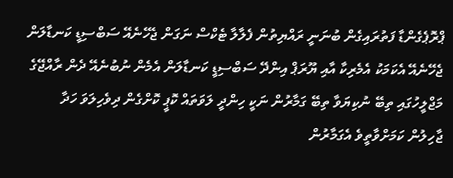ޕްރޮޕެގެންޑާ ފަތުރައިގެން ބުނަނީ ރައްޔިތުން ފެލާލާ ޓެކްސް ނަގަން ޖެހޭނެއޭ ސަބްސިޑީ ކަނޑާލަން ޖެހޭނެއޭ އެކަމަކު އެމެރިކާ އާއި ޔޫރަޕް އިންދޭ ސަބްސިޑީ ކަނޑާލަން އެމެން ނުބުނެއޭ ދެން ރާއްޖޭގެ މަޖްލީހުގައި ތިބޭ ނުކިޔަވާ ތިބޭ ގަމާރުން ނަކީ ހިންދީ ލަވަތައް ކޮޕީ ކޮށްގެން ދިވެހިލަވަ ހަދާ ޖާހިލުން ކަމަށްވާތީވެ އެގަމާރުން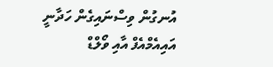އުނގުން ވިސްނައިގެން ހަދާނީ އައިއެމްއެފް އާއި ވޯލްޑް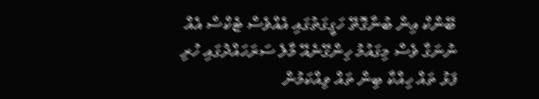ބޭންކް އިން ބުނާގޮތޭ ހަގީގަތުގައި އެއްވެސް ޓެކްސް އެއް ނުނަގާ ވެސް މިގައުމު ހިންގޭނެއޭ މާލެ ސަރަހައްދުގައި ހުރި ފަޅު ތައް ހިއްކާ ބިން ތައް ވިއްކަމުން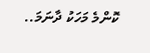ކޮންމެ މަހަކު ދާނަމަ..